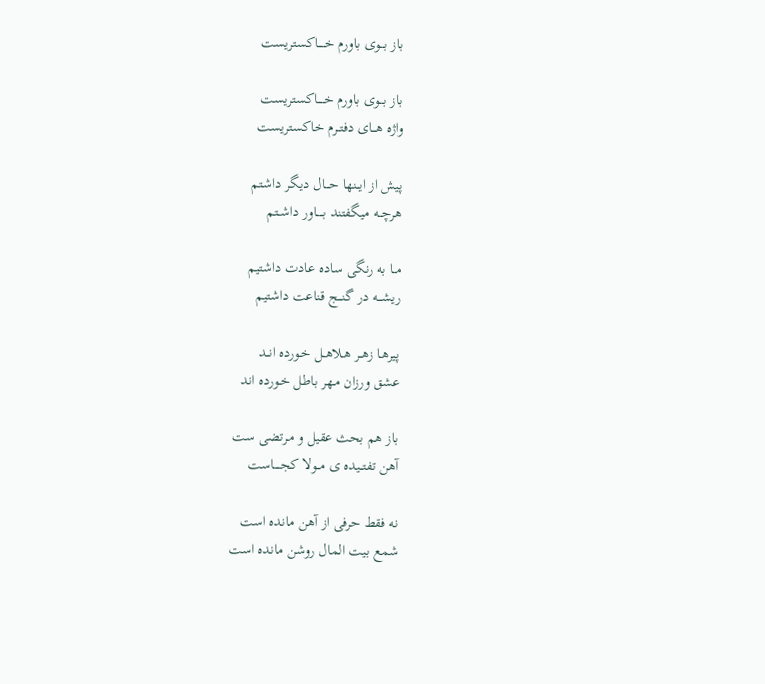باز بـــوی باورم خـــــاکستریست

باز بـــوی باورم خـــــاکستریست
واژه هـــای دفتــرم خاکستریست

پیش از ایــنها حـــال دیگر داشـتم
هرچــه میگفتند بـــــاور داشــتم

مــا به رنگی ساده عادت داشتیم
ریشـــه در گنـــج قناعت داشتیم

پیرهـا زهــر هـلاهــل خـورده انــد
عشق ورزان مـهر باطل خـورده اند

باز هم بحث عقیل و مـرتضی ست
آهن تفتــیده ی مــولا کجـــــاست

نه فقط حرفی از آهن مانده است
شمع بیت المال روشن مانده است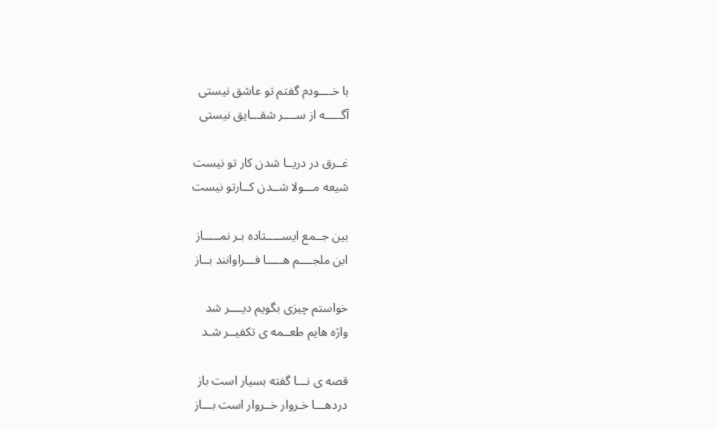با خــــودم گفتم تو عاشق نیستی
آگـــــه از ســــر شقـــایق نیستی

غــرق در دریــا شدن کار تو نیست
شیعه مـــولا شــدن کــارتو نیست

بین جــمع ایســـــتاده بـر نمـــــاز
ابن ملجــــم هـــــا فـــراوانند بــاز

خواستم چیزی بگویم دیــــر شد
واژه هایم طعــمه ی تکفیــر شـد

قصه ی نـــا گفته بسیار است باز
دردهـــا خـروار خــروار است بـــاز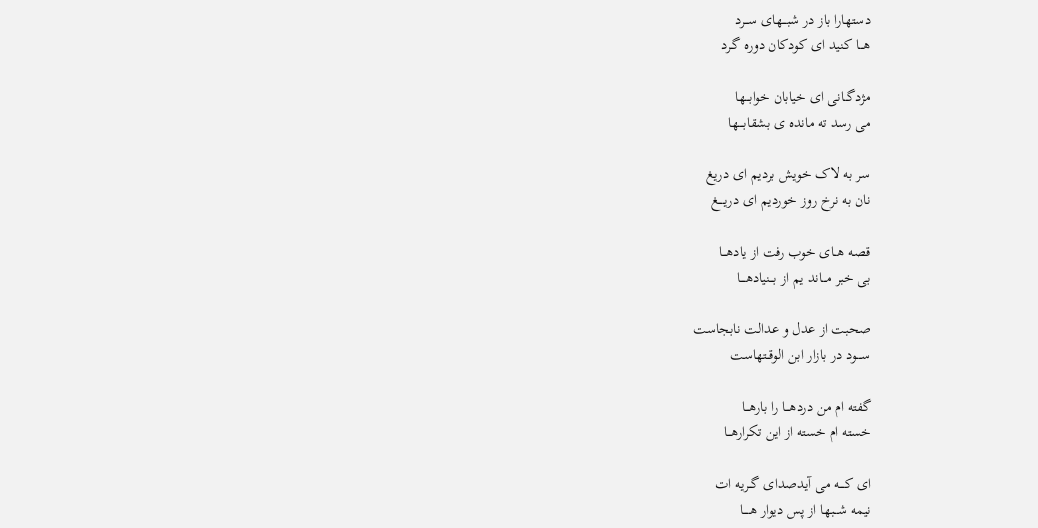دستهارا باز در شبـــهای ســـرد
هـــا کنید ای کودکان دوره گـرد

مژدگــانی ای خیابان خوابـــها
می رسد ته مانده ی بشقابــــها

سر به لاک خویش بردیم ای دریغ
نان به نرخ روز خوردیم ای دریــــغ

قصـه هــای خوب رفت از یادهـــا
بی خبر مـــاند یم از بـــنیادهــــا

صحبت از عدل و عدالت نابجاست
ســــود در بازار ابن الوقــتهاست

گفته ام من دردهـــا را بارهـــا
خسته ام خسته از این تکرارهـــا

ای کــــه می آیدصدای گــریه ات
نیمه شـــبها از پس دیوار هـــــا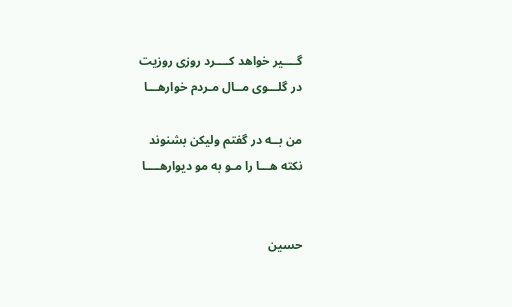گــــیر خواهد کــــرد روزی روزیت
در گلـــوی مــال مـردم خوارهـــا

من بــه در گفتم ولیکن بشنوند
نکته هـــا را مـو به مو دیوارهــــا


حسین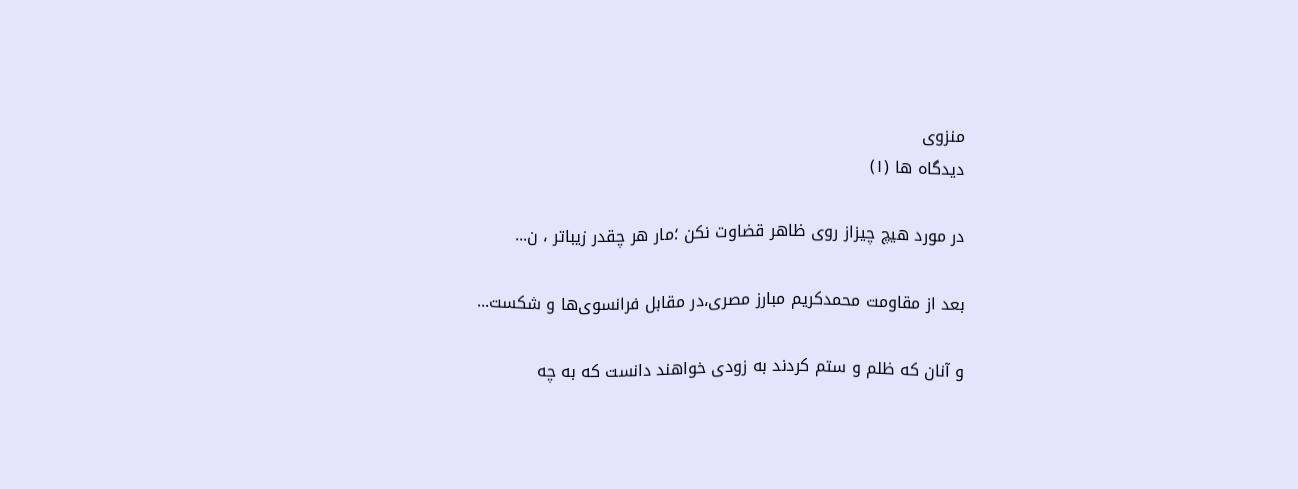منزوی
دیدگاه ها (۱)

در مورد هیچ چیزاز روی ظاهر قضاوت نکن ؛مار هر چقدر زیباتر ، ن...

بعد از مقاومت محمدکریم مبارز مصری،در مقابل فرانسوی‌ها و شکست...

و آنان که ظلم و ستم کردند به زودی خواهند دانست که به چه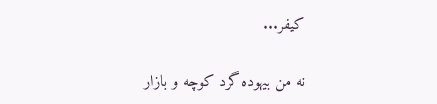کیفر...

نه من بیهوده گرد کوچه و بازار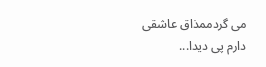می گردممذاق عاشقی دارم پی دیدا...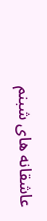عاشقانه های شبنم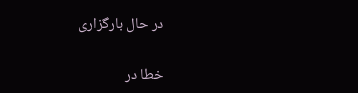در حال بارگزاری

خطا در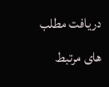دریافت مطلب های مرتبط